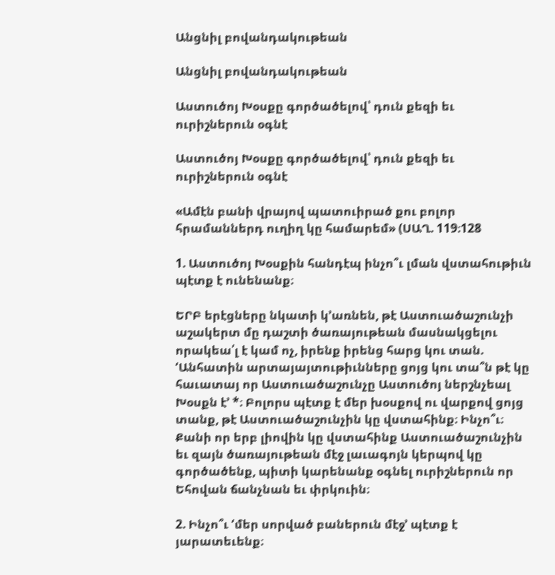Անցնիլ բովանդակութեան

Անցնիլ բովանդակութեան

Աստուծոյ Խօսքը գործածելով՝ դուն քեզի եւ ուրիշներուն օգնէ

Աստուծոյ Խօսքը գործածելով՝ դուն քեզի եւ ուրիշներուն օգնէ

«Ամէն բանի վրայով պատուիրած քու բոլոր հրամաններդ ուղիղ կը համարեմ» (ՍԱՂ. 119։128

1. Աստուծոյ Խօսքին հանդէպ ինչո՞ւ լման վստահութիւն պէտք է ունենանք։

ԵՐԲ երէցները նկատի կ’առնեն, թէ Աստուածաշունչի աշակերտ մը դաշտի ծառայութեան մասնակցելու որակեա՛լ է կամ ոչ, իրենք իրենց հարց կու տան. ‘Անհատին արտայայտութիւնները ցոյց կու տա՞ն թէ կը հաւատայ որ Աստուածաշունչը Աստուծոյ ներշնչեալ Խօսքն է’ *։ Բոլորս պէտք է մեր խօսքով ու վարքով ցոյց տանք, թէ Աստուածաշունչին կը վստահինք։ Ինչո՞ւ։ Քանի որ երբ լիովին կը վստահինք Աստուածաշունչին եւ զայն ծառայութեան մէջ լաւագոյն կերպով կը գործածենք, պիտի կարենանք օգնել ուրիշներուն որ Եհովան ճանչնան եւ փրկուին։

2. Ինչո՞ւ ‘մեր սորված բաներուն մէջ’ պէտք է յարատեւենք։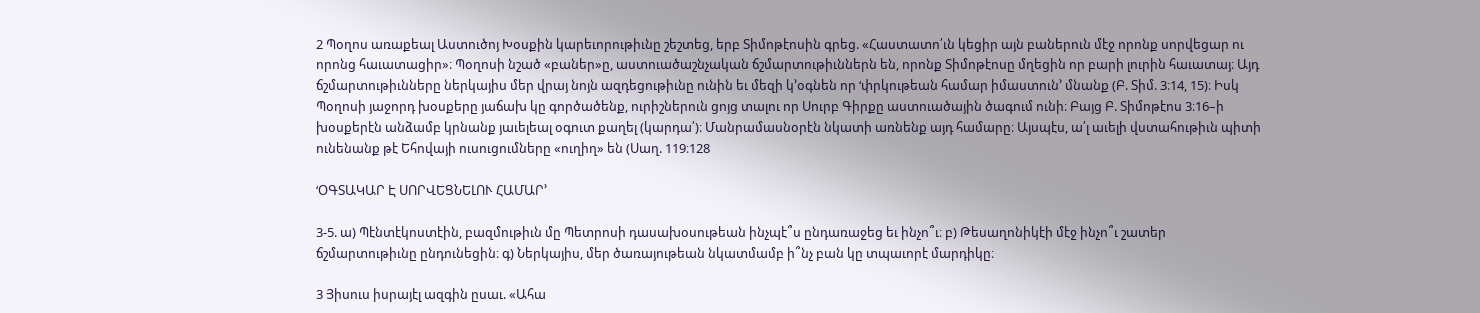2 Պօղոս առաքեալ Աստուծոյ Խօսքին կարեւորութիւնը շեշտեց, երբ Տիմոթէոսին գրեց. «Հաստատո՛ւն կեցիր այն բաներուն մէջ որոնք սորվեցար ու որոնց հաւատացիր»։ Պօղոսի նշած «բաներ»ը, աստուածաշնչական ճշմարտութիւններն են, որոնք Տիմոթէոսը մղեցին որ բարի լուրին հաւատայ։ Այդ ճշմարտութիւնները ներկայիս մեր վրայ նոյն ազդեցութիւնը ունին եւ մեզի կ’օգնեն որ ‘փրկութեան համար իմաստուն’ մնանք (Բ. Տիմ. 3։14, 15)։ Իսկ Պօղոսի յաջորդ խօսքերը յաճախ կը գործածենք, ուրիշներուն ցոյց տալու որ Սուրբ Գիրքը աստուածային ծագում ունի։ Բայց Բ. Տիմոթէոս 3։16–ի խօսքերէն անձամբ կրնանք յաւելեալ օգուտ քաղել (կարդա՛)։ Մանրամասնօրէն նկատի առնենք այդ համարը։ Այսպէս, ա՛լ աւելի վստահութիւն պիտի ունենանք թէ Եհովայի ուսուցումները «ուղիղ» են (Սաղ. 119։128

‘ՕԳՏԱԿԱՐ Է ՍՈՐՎԵՑՆԵԼՈՒ ՀԱՄԱՐ’

3-5. ա) Պէնտէկոստէին, բազմութիւն մը Պետրոսի դասախօսութեան ինչպէ՞ս ընդառաջեց եւ ինչո՞ւ։ բ) Թեսաղոնիկէի մէջ ինչո՞ւ շատեր ճշմարտութիւնը ընդունեցին։ գ) Ներկայիս, մեր ծառայութեան նկատմամբ ի՞նչ բան կը տպաւորէ մարդիկը։

3 Յիսուս իսրայէլ ազգին ըսաւ. «Ահա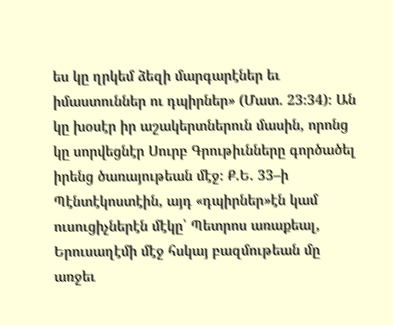ես կը ղրկեմ ձեզի մարգարէներ եւ իմաստուններ ու դպիրներ» (Մատ. 23։34)։ Ան կը խօսէր իր աշակերտներուն մասին, որոնց կը սորվեցնէր Սուրբ Գրութիւնները գործածել իրենց ծառայութեան մէջ։ Ք.Ե. 33–ի Պէնտէկոստէին, այդ «դպիրներ»էն կամ ուսուցիչներէն մէկը՝ Պետրոս առաքեալ, Երուսաղէմի մէջ հսկայ բազմութեան մը առջեւ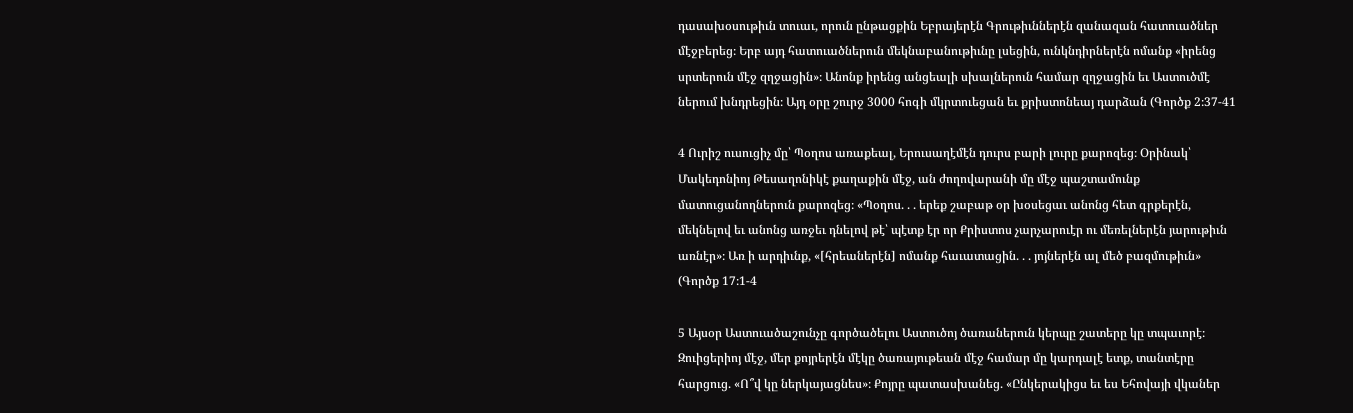դասախօսութիւն տուաւ, որուն ընթացքին Եբրայերէն Գրութիւններէն զանազան հատուածներ մէջբերեց։ Երբ այդ հատուածներուն մեկնաբանութիւնը լսեցին, ունկնդիրներէն ոմանք «իրենց սրտերուն մէջ զղջացին»։ Անոնք իրենց անցեալի սխալներուն համար զղջացին եւ Աստուծմէ ներում խնդրեցին։ Այդ օրը շուրջ 3000 հոգի մկրտուեցան եւ քրիստոնեայ դարձան (Գործք 2։37-41

4 Ուրիշ ուսուցիչ մը՝ Պօղոս առաքեալ, Երուսաղէմէն դուրս բարի լուրը քարոզեց։ Օրինակ՝ Մակեդոնիոյ Թեսաղոնիկէ քաղաքին մէջ, ան ժողովարանի մը մէջ պաշտամունք մատուցանողներուն քարոզեց։ «Պօղոս. . . երեք շաբաթ օր խօսեցաւ անոնց հետ գրքերէն, մեկնելով եւ անոնց առջեւ դնելով թէ՝ պէտք էր որ Քրիստոս չարչարուէր ու մեռելներէն յարութիւն առնէր»։ Առ ի արդիւնք, «[հրեաներէն] ոմանք հաւատացին. . . յոյներէն ալ մեծ բազմութիւն» (Գործք 17։1-4

5 Այսօր Աստուածաշունչը գործածելու Աստուծոյ ծառաներուն կերպը շատերը կը տպաւորէ։ Զուիցերիոյ մէջ, մեր քոյրերէն մէկը ծառայութեան մէջ համար մը կարդալէ ետք, տանտէրը հարցուց. «Ո՞վ կը ներկայացնես»։ Քոյրը պատասխանեց. «Ընկերակիցս եւ ես Եհովայի վկաներ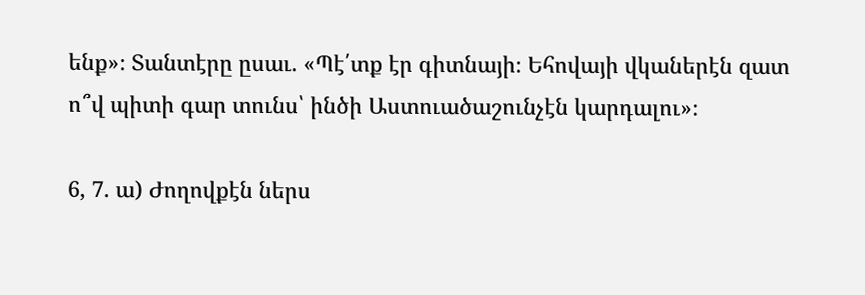ենք»։ Տանտէրը ըսաւ. «Պէ՛տք էր գիտնայի։ Եհովայի վկաներէն զատ ո՞վ պիտի գար տունս՝ ինծի Աստուածաշունչէն կարդալու»։

6, 7. ա) Ժողովքէն ներս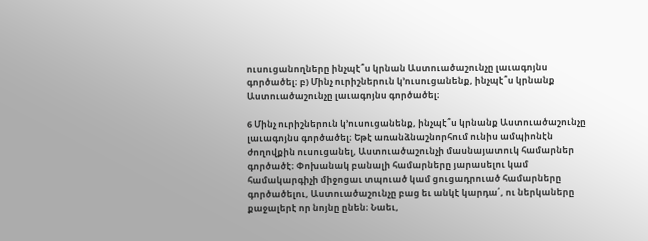ուսուցանողները ինչպէ՞ս կրնան Աստուածաշունչը լաւագոյնս գործածել։ բ) Մինչ ուրիշներուն կ’ուսուցանենք, ինչպէ՞ս կրնանք Աստուածաշունչը լաւագոյնս գործածել։

6 Մինչ ուրիշներուն կ’ուսուցանենք, ինչպէ՞ս կրնանք Աստուածաշունչը լաւագոյնս գործածել։ Եթէ առանձնաշնորհում ունիս ամպիոնէն ժողովքին ուսուցանել, Աստուածաշունչի մասնայատուկ համարներ գործածէ։ Փոխանակ բանալի համարները յարասելու կամ համակարգիչի միջոցաւ տպուած կամ ցուցադրուած համարները գործածելու, Աստուածաշունչը բաց եւ անկէ կարդա՛, ու ներկաները քաջալերէ որ նոյնը ընեն։ Նաեւ,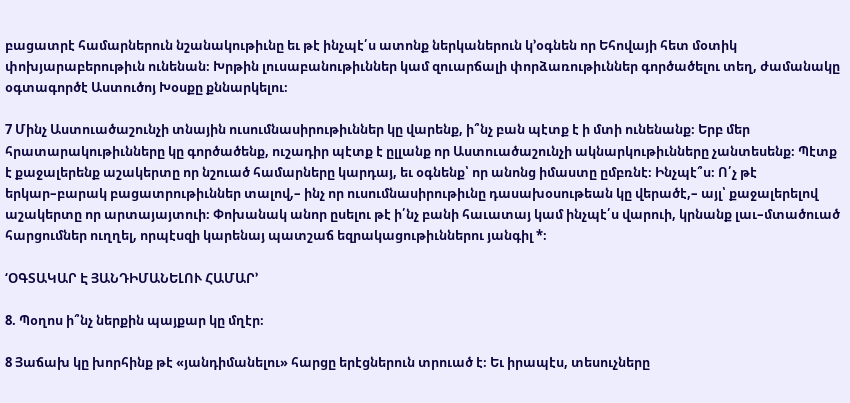բացատրէ համարներուն նշանակութիւնը եւ թէ ինչպէ՛ս ատոնք ներկաներուն կ’օգնեն որ Եհովայի հետ մօտիկ փոխյարաբերութիւն ունենան։ Խրթին լուսաբանութիւններ կամ զուարճալի փորձառութիւններ գործածելու տեղ, ժամանակը օգտագործէ Աստուծոյ Խօսքը քննարկելու։

7 Մինչ Աստուածաշունչի տնային ուսումնասիրութիւններ կը վարենք, ի՞նչ բան պէտք է ի մտի ունենանք։ Երբ մեր հրատարակութիւնները կը գործածենք, ուշադիր պէտք է ըլլանք որ Աստուածաշունչի ակնարկութիւնները չանտեսենք։ Պէտք է քաջալերենք աշակերտը որ նշուած համարները կարդայ, եւ օգնենք՝ որ անոնց իմաստը ըմբռնէ։ Ինչպէ՞ս։ Ո՛չ թէ երկար–բարակ բացատրութիւններ տալով,– ինչ որ ուսումնասիրութիւնը դասախօսութեան կը վերածէ,– այլ՝ քաջալերելով աշակերտը որ արտայայտուի։ Փոխանակ անոր ըսելու թէ ի՛նչ բանի հաւատայ կամ ինչպէ՛ս վարուի, կրնանք լաւ–մտածուած հարցումներ ուղղել, որպէսզի կարենայ պատշաճ եզրակացութիւններու յանգիլ *։

‘ՕԳՏԱԿԱՐ Է ՅԱՆԴԻՄԱՆԵԼՈՒ ՀԱՄԱՐ’

8. Պօղոս ի՞նչ ներքին պայքար կը մղէր։

8 Յաճախ կը խորհինք թէ «յանդիմանելու» հարցը երէցներուն տրուած է։ Եւ իրապէս, տեսուչները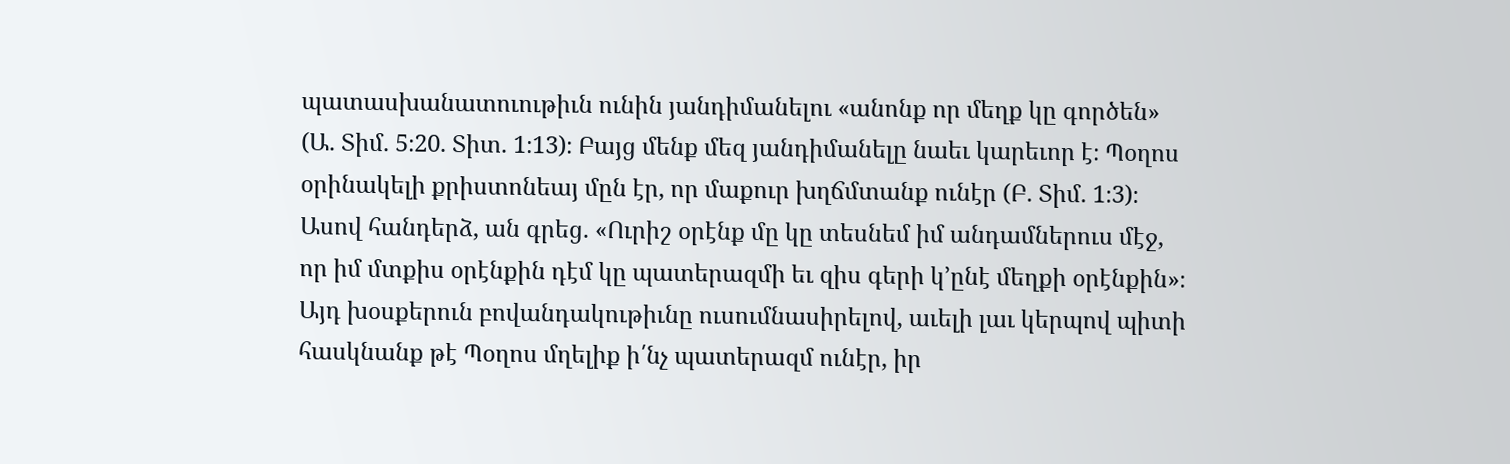պատասխանատուութիւն ունին յանդիմանելու «անոնք որ մեղք կը գործեն» (Ա. Տիմ. 5։20. Տիտ. 1։13)։ Բայց մենք մեզ յանդիմանելը նաեւ կարեւոր է։ Պօղոս օրինակելի քրիստոնեայ մըն էր, որ մաքուր խղճմտանք ունէր (Բ. Տիմ. 1։3)։ Ասով հանդերձ, ան գրեց. «Ուրիշ օրէնք մը կը տեսնեմ իմ անդամներուս մէջ, որ իմ մտքիս օրէնքին դէմ կը պատերազմի եւ զիս գերի կ’ընէ մեղքի օրէնքին»։ Այդ խօսքերուն բովանդակութիւնը ուսումնասիրելով, աւելի լաւ կերպով պիտի հասկնանք թէ Պօղոս մղելիք ի՛նչ պատերազմ ունէր, իր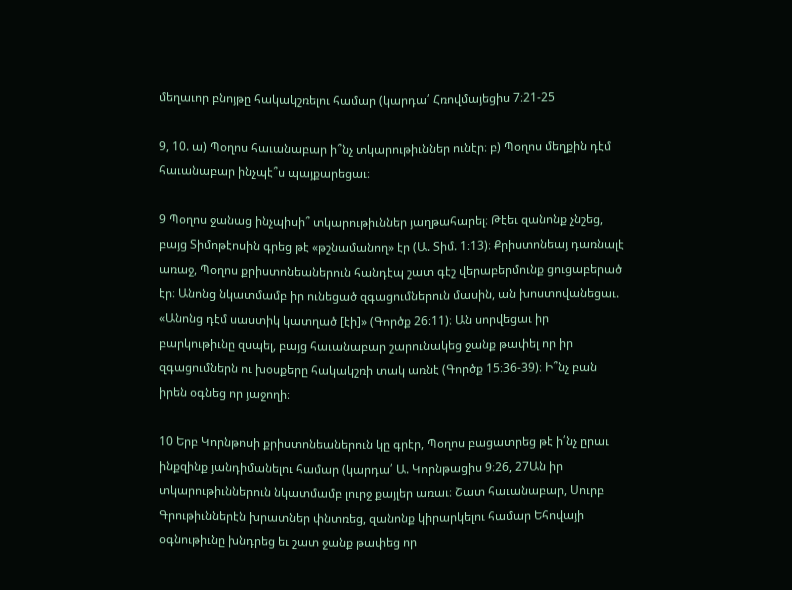մեղաւոր բնոյթը հակակշռելու համար (կարդա՛ Հռովմայեցիս 7։21-25

9, 10. ա) Պօղոս հաւանաբար ի՞նչ տկարութիւններ ունէր։ բ) Պօղոս մեղքին դէմ հաւանաբար ինչպէ՞ս պայքարեցաւ։

9 Պօղոս ջանաց ինչպիսի՞ տկարութիւններ յաղթահարել։ Թէեւ զանոնք չնշեց, բայց Տիմոթէոսին գրեց թէ «թշնամանող» էր (Ա. Տիմ. 1։13)։ Քրիստոնեայ դառնալէ առաջ, Պօղոս քրիստոնեաներուն հանդէպ շատ գէշ վերաբերմունք ցուցաբերած էր։ Անոնց նկատմամբ իր ունեցած զգացումներուն մասին, ան խոստովանեցաւ. «Անոնց դէմ սաստիկ կատղած [էի]» (Գործք 26։11)։ Ան սորվեցաւ իր բարկութիւնը զսպել, բայց հաւանաբար շարունակեց ջանք թափել որ իր զգացումներն ու խօսքերը հակակշռի տակ առնէ (Գործք 15։36-39)։ Ի՞նչ բան իրեն օգնեց որ յաջողի։

10 Երբ Կորնթոսի քրիստոնեաներուն կը գրէր, Պօղոս բացատրեց թէ ի՛նչ ըրաւ ինքզինք յանդիմանելու համար (կարդա՛ Ա. Կորնթացիս 9։26, 27Ան իր տկարութիւններուն նկատմամբ լուրջ քայլեր առաւ։ Շատ հաւանաբար, Սուրբ Գրութիւններէն խրատներ փնտռեց, զանոնք կիրարկելու համար Եհովայի օգնութիւնը խնդրեց եւ շատ ջանք թափեց որ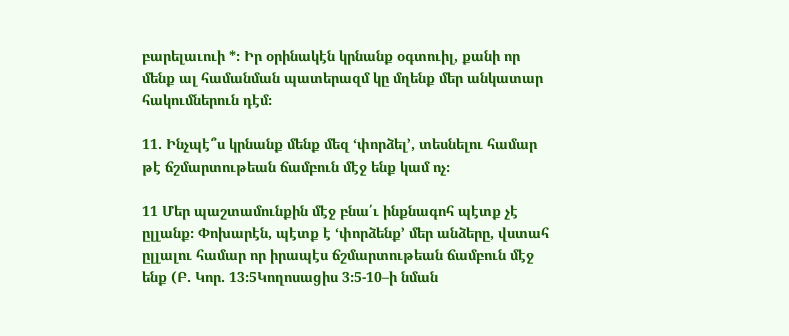բարելաւուի *։ Իր օրինակէն կրնանք օգտուիլ, քանի որ մենք ալ համանման պատերազմ կը մղենք մեր անկատար հակումներուն դէմ։

11. Ինչպէ՞ս կրնանք մենք մեզ ‘փորձել’, տեսնելու համար թէ ճշմարտութեան ճամբուն մէջ ենք կամ ոչ։

11 Մեր պաշտամունքին մէջ բնա՛ւ ինքնագոհ պէտք չէ ըլլանք։ Փոխարէն, պէտք է ‘փորձենք’ մեր անձերը, վստահ ըլլալու համար որ իրապէս ճշմարտութեան ճամբուն մէջ ենք (Բ. Կոր. 13։5Կողոսացիս 3։5-10–ի նման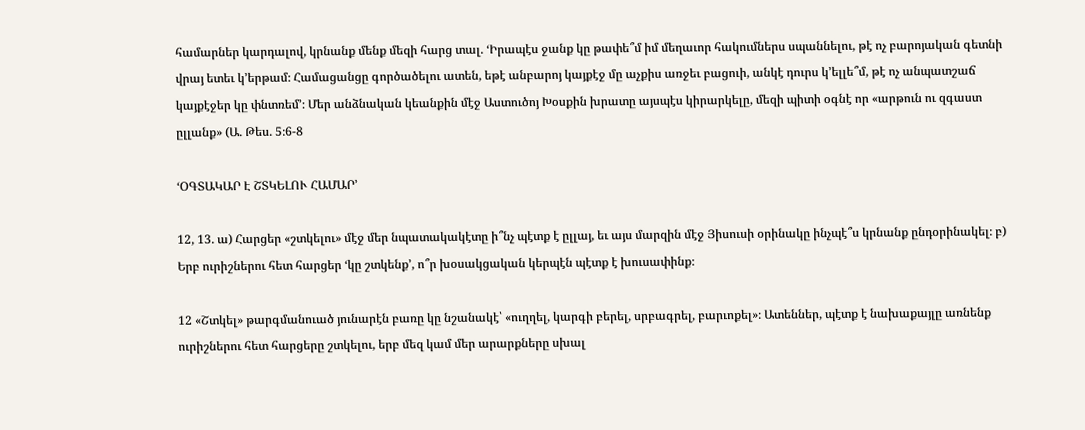համարներ կարդալով, կրնանք մենք մեզի հարց տալ. ‘Իրապէս ջանք կը թափե՞մ իմ մեղաւոր հակումներս սպաննելու, թէ ոչ բարոյական գետնի վրայ ետեւ կ’երթամ։ Համացանցը գործածելու ատեն, եթէ անբարոյ կայքէջ մը աչքիս առջեւ բացուի, անկէ դուրս կ’ելլե՞մ, թէ ոչ անպատշաճ կայքէջեր կը փնտռեմ’։ Մեր անձնական կեանքին մէջ Աստուծոյ Խօսքին խրատը այսպէս կիրարկելը, մեզի պիտի օգնէ որ «արթուն ու զգաստ ըլլանք» (Ա. Թես. 5։6-8

‘ՕԳՏԱԿԱՐ Է ՇՏԿԵԼՈՒ ՀԱՄԱՐ’

12, 13. ա) Հարցեր «շտկելու» մէջ մեր նպատակակէտը ի՞նչ պէտք է ըլլայ, եւ այս մարզին մէջ Յիսուսի օրինակը ինչպէ՞ս կրնանք ընդօրինակել։ բ) Երբ ուրիշներու հետ հարցեր ‘կը շտկենք’, ո՞ր խօսակցական կերպէն պէտք է խուսափինք։

12 «Շտկել» թարգմանուած յունարէն բառը կը նշանակէ՝ «ուղղել, կարգի բերել, սրբագրել, բարւոքել»։ Ատեններ, պէտք է նախաքայլը առնենք ուրիշներու հետ հարցերը շտկելու, երբ մեզ կամ մեր արարքները սխալ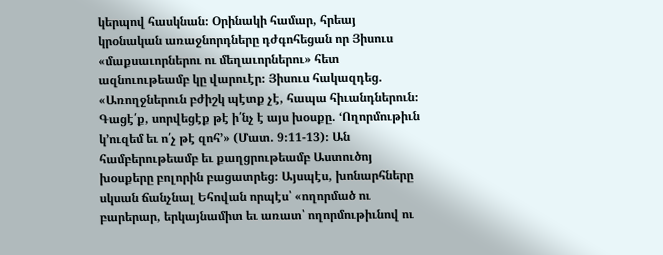կերպով հասկնան։ Օրինակի համար, հրեայ կրօնական առաջնորդները դժգոհեցան որ Յիսուս «մաքսաւորներու ու մեղաւորներու» հետ ազնուութեամբ կը վարուէր։ Յիսուս հակազդեց. «Առողջներուն բժիշկ պէտք չէ, հապա հիւանդներուն։ Գացէ՛ք, սորվեցէք թէ ի՛նչ է այս խօսքը. ‘Ողորմութիւն կ’ուզեմ եւ ո՛չ թէ զոհ’» (Մատ. 9։11-13)։ Ան համբերութեամբ եւ քաղցրութեամբ Աստուծոյ խօսքերը բոլորին բացատրեց։ Այսպէս, խոնարհները սկսան ճանչնալ Եհովան որպէս՝ «ողորմած ու բարերար, երկայնամիտ եւ առատ՝ ողորմութիւնով ու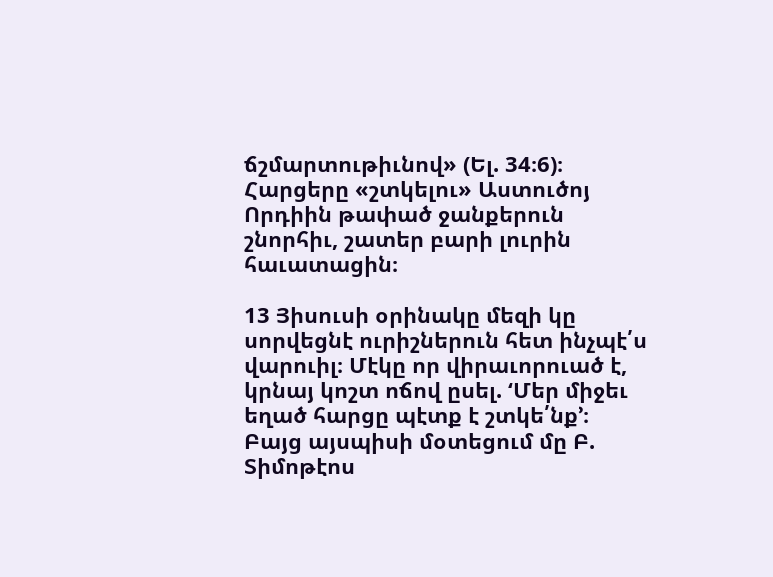ճշմարտութիւնով» (Ել. 34։6)։ Հարցերը «շտկելու» Աստուծոյ Որդիին թափած ջանքերուն շնորհիւ, շատեր բարի լուրին հաւատացին։

13 Յիսուսի օրինակը մեզի կը սորվեցնէ ուրիշներուն հետ ինչպէ՛ս վարուիլ։ Մէկը որ վիրաւորուած է, կրնայ կոշտ ոճով ըսել. ‘Մեր միջեւ եղած հարցը պէտք է շտկե՛նք’։ Բայց այսպիսի մօտեցում մը Բ. Տիմոթէոս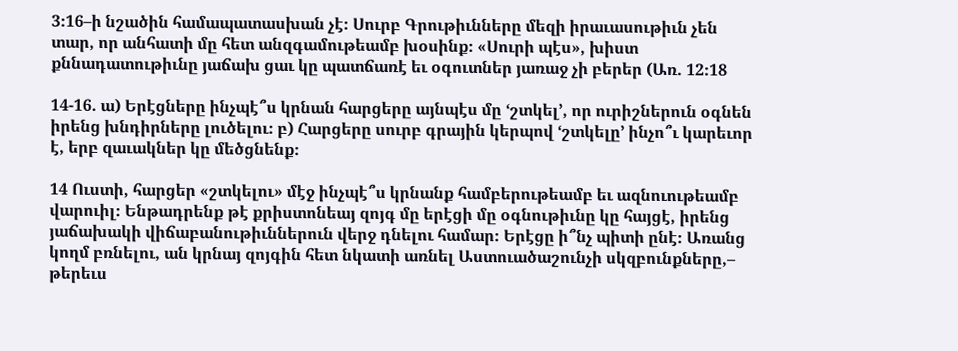3։16–ի նշածին համապատասխան չէ։ Սուրբ Գրութիւնները մեզի իրաւասութիւն չեն տար, որ անհատի մը հետ անզգամութեամբ խօսինք։ «Սուրի պէս», խիստ քննադատութիւնը յաճախ ցաւ կը պատճառէ եւ օգուտներ յառաջ չի բերեր (Առ. 12։18

14-16. ա) Երէցները ինչպէ՞ս կրնան հարցերը այնպէս մը ‘շտկել’, որ ուրիշներուն օգնեն իրենց խնդիրները լուծելու։ բ) Հարցերը սուրբ գրային կերպով ‘շտկելը’ ինչո՞ւ կարեւոր է, երբ զաւակներ կը մեծցնենք։

14 Ուստի, հարցեր «շտկելու» մէջ ինչպէ՞ս կրնանք համբերութեամբ եւ ազնուութեամբ վարուիլ։ Ենթադրենք թէ քրիստոնեայ զոյգ մը երէցի մը օգնութիւնը կը հայցէ, իրենց յաճախակի վիճաբանութիւններուն վերջ դնելու համար։ Երէցը ի՞նչ պիտի ընէ։ Առանց կողմ բռնելու, ան կրնայ զոյգին հետ նկատի առնել Աստուածաշունչի սկզբունքները,– թերեւս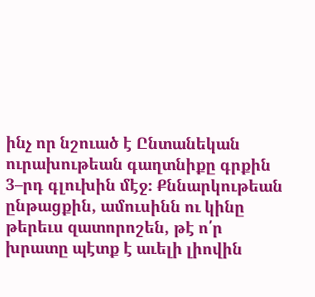ինչ որ նշուած է Ընտանեկան ուրախութեան գաղտնիքը գրքին 3–րդ գլուխին մէջ։ Քննարկութեան ընթացքին, ամուսինն ու կինը թերեւս զատորոշեն, թէ ո՛ր խրատը պէտք է աւելի լիովին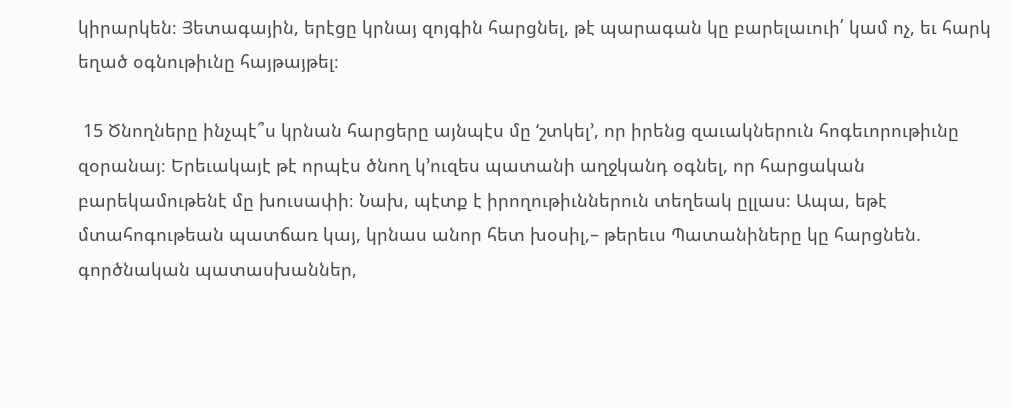կիրարկեն։ Յետագային, երէցը կրնայ զոյգին հարցնել, թէ պարագան կը բարելաւուի՛ կամ ոչ, եւ հարկ եղած օգնութիւնը հայթայթել։

 15 Ծնողները ինչպէ՞ս կրնան հարցերը այնպէս մը ‘շտկել’, որ իրենց զաւակներուն հոգեւորութիւնը զօրանայ։ Երեւակայէ թէ որպէս ծնող կ’ուզես պատանի աղջկանդ օգնել, որ հարցական բարեկամութենէ մը խուսափի։ Նախ, պէտք է իրողութիւններուն տեղեակ ըլլաս։ Ապա, եթէ մտահոգութեան պատճառ կայ, կրնաս անոր հետ խօսիլ,– թերեւս Պատանիները կը հարցնեն. գործնական պատասխաններ,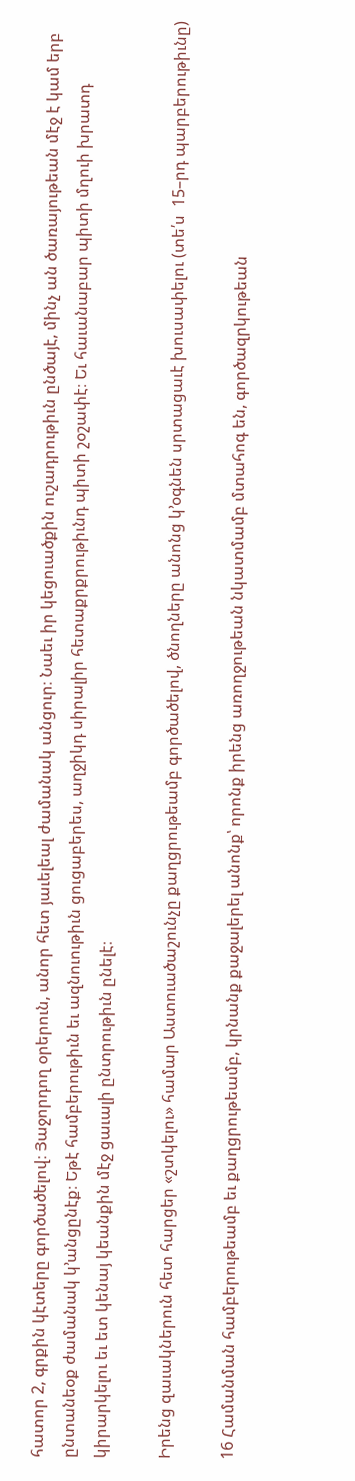հատոր 2, գրքին կէտերը գործածելով։ Յաջորդող օրերուն, անոր հետ յաւելեալ ժամանակ անցուր։ Նաեւ իր կեցուածքին ուշադրութիւն ընծայէ, մինչ ան ծառայութեան մէջ է կամ երբ ընտանեօք ժամանակ կ’անցընէք։ Եթէ համբերութիւն եւ ազնուութիւն ցուցաբերես, աղջիկդ սիրալիր հետաքրքրութիւնդ պիտի շօշափէ։ Եւ հաւանաբար պիտի մղուի խրատդ կիրարկելու եւ ետ կենայ կեանքին մէջ ցաւալի ընտրութիւն ընելէ։

Իրենց զաւակներուն հետ հարցեր «շտկելու» համար Աստուածաշունչը քաղցրութեամբ գործածելով, ծնողները անոնց կ’օգնեն սրտացաւէ խուսափելու (տե՛ս  15–րդ պարբերութիւնը)

16 Համանման համբերութեամբ եւ քաղցրութեամբ, կրնանք քաջալերել անոնք՝ որոնք իրենց առողջութեան նկատմամբ մտահոգ են, գործազրկութեան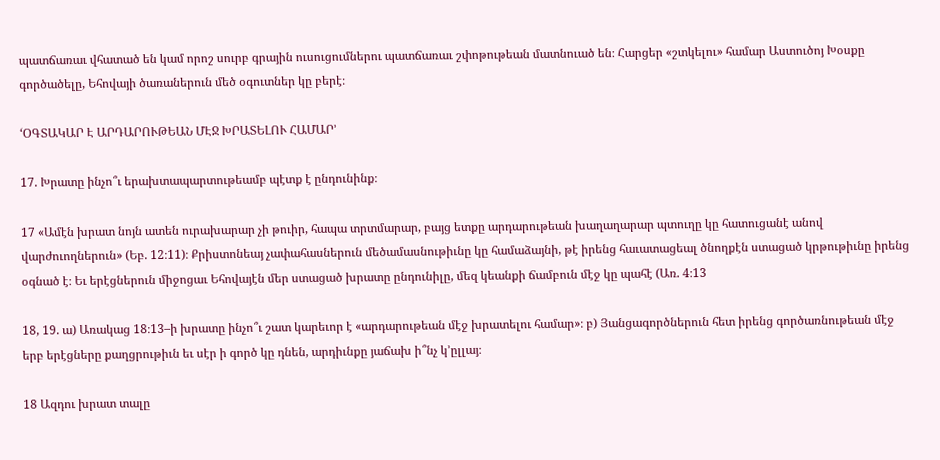պատճառաւ վհատած են կամ որոշ սուրբ գրային ուսուցումներու պատճառաւ շփոթութեան մատնուած են։ Հարցեր «շտկելու» համար Աստուծոյ Խօսքը գործածելը, Եհովայի ծառաներուն մեծ օգուտներ կը բերէ։

‘ՕԳՏԱԿԱՐ Է ԱՐԴԱՐՈՒԹԵԱՆ ՄԷՋ ԽՐԱՏԵԼՈՒ ՀԱՄԱՐ’

17. Խրատը ինչո՞ւ երախտապարտութեամբ պէտք է ընդունինք։

17 «Ամէն խրատ նոյն ատեն ուրախարար չի թուիր, հապա տրտմարար, բայց ետքը արդարութեան խաղաղարար պտուղը կը հատուցանէ անով վարժուողներուն» (Եբ. 12։11)։ Քրիստոնեայ չափահասներուն մեծամասնութիւնը կը համաձայնի, թէ իրենց հաւատացեալ ծնողքէն ստացած կրթութիւնը իրենց օգնած է։ Եւ երէցներուն միջոցաւ Եհովայէն մեր ստացած խրատը ընդունիլը, մեզ կեանքի ճամբուն մէջ կը պահէ (Առ. 4։13

18, 19. ա) Առակաց 18։13–ի խրատը ինչո՞ւ շատ կարեւոր է «արդարութեան մէջ խրատելու համար»։ բ) Յանցագործներուն հետ իրենց գործառնութեան մէջ երբ երէցները քաղցրութիւն եւ սէր ի գործ կը դնեն, արդիւնքը յաճախ ի՞նչ կ’ըլլայ։

18 Ազդու խրատ տալը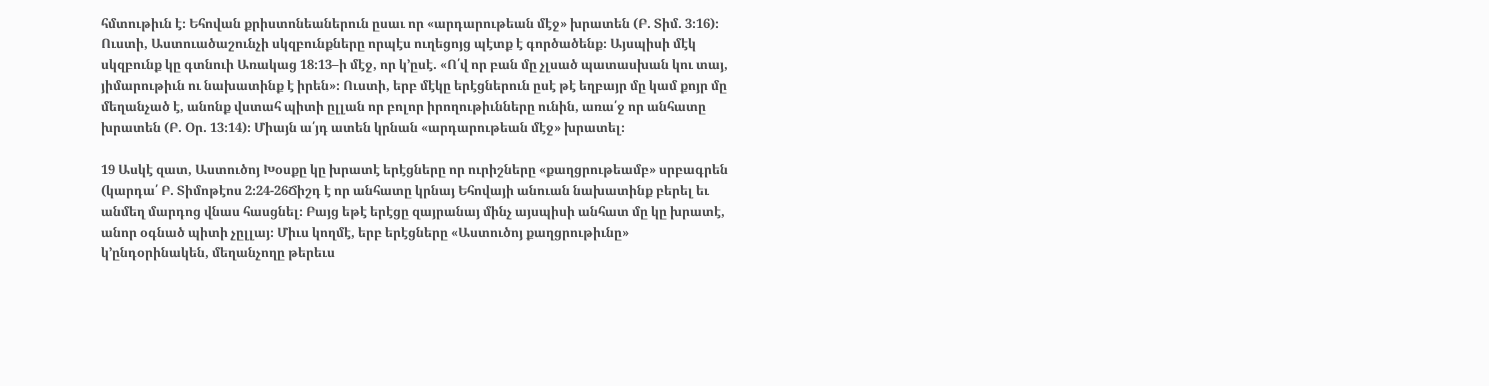հմտութիւն է։ Եհովան քրիստոնեաներուն ըսաւ որ «արդարութեան մէջ» խրատեն (Բ. Տիմ. 3։16)։ Ուստի, Աստուածաշունչի սկզբունքները որպէս ուղեցոյց պէտք է գործածենք։ Այսպիսի մէկ սկզբունք կը գտնուի Առակաց 18։13–ի մէջ, որ կ’ըսէ. «Ո՛վ որ բան մը չլսած պատասխան կու տայ, յիմարութիւն ու նախատինք է իրեն»։ Ուստի, երբ մէկը երէցներուն ըսէ թէ եղբայր մը կամ քոյր մը մեղանչած է, անոնք վստահ պիտի ըլլան որ բոլոր իրողութիւնները ունին, առա՛ջ որ անհատը խրատեն (Բ. Օր. 13։14)։ Միայն ա՛յդ ատեն կրնան «արդարութեան մէջ» խրատել։

19 Ասկէ զատ, Աստուծոյ Խօսքը կը խրատէ երէցները որ ուրիշները «քաղցրութեամբ» սրբագրեն (կարդա՛ Բ. Տիմոթէոս 2։24-26Ճիշդ է որ անհատը կրնայ Եհովայի անուան նախատինք բերել եւ անմեղ մարդոց վնաս հասցնել։ Բայց եթէ երէցը զայրանայ մինչ այսպիսի անհատ մը կը խրատէ, անոր օգնած պիտի չըլլայ։ Միւս կողմէ, երբ երէցները «Աստուծոյ քաղցրութիւնը» կ’ընդօրինակեն, մեղանչողը թերեւս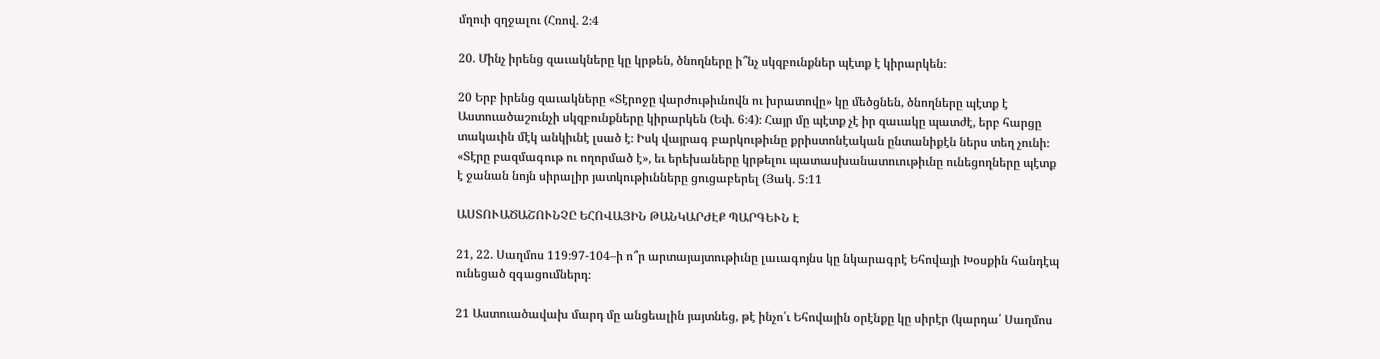մղուի զղջալու (Հռով. 2։4

20. Մինչ իրենց զաւակները կը կրթեն, ծնողները ի՞նչ սկզբունքներ պէտք է կիրարկեն։

20 Երբ իրենց զաւակները «Տէրոջը վարժութիւնովն ու խրատովը» կը մեծցնեն, ծնողները պէտք է Աստուածաշունչի սկզբունքները կիրարկեն (Եփ. 6։4)։ Հայր մը պէտք չէ իր զաւակը պատժէ, երբ հարցը տակաւին մէկ անկիւնէ լսած է։ Իսկ վայրագ բարկութիւնը քրիստոնէական ընտանիքէն ներս տեղ չունի։ «Տէրը բազմագութ ու ողորմած է», եւ երեխաները կրթելու պատասխանատուութիւնը ունեցողները պէտք է ջանան նոյն սիրալիր յատկութիւնները ցուցաբերել (Յակ. 5։11

ԱՍՏՈՒԱԾԱՇՈՒՆՉԸ ԵՀՈՎԱՅԻՆ ԹԱՆԿԱՐԺԷՔ ՊԱՐԳԵՒՆ Է

21, 22. Սաղմոս 119։97-104–ի ո՞ր արտայայտութիւնը լաւագոյնս կը նկարագրէ Եհովայի Խօսքին հանդէպ ունեցած զգացումներդ։

21 Աստուածավախ մարդ մը անցեալին յայտնեց, թէ ինչո՛ւ Եհովային օրէնքը կը սիրէր (կարդա՛ Սաղմոս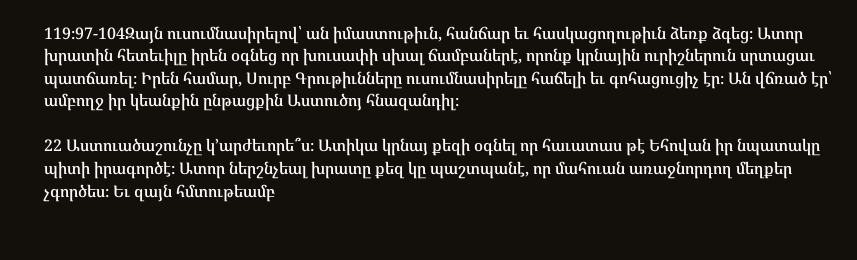119։97-104Զայն ուսումնասիրելով՝ ան իմաստութիւն, հանճար եւ հասկացողութիւն ձեռք ձգեց։ Ատոր խրատին հետեւիլը իրեն օգնեց որ խուսափի սխալ ճամբաներէ, որոնք կրնային ուրիշներուն սրտացաւ պատճառել։ Իրեն համար, Սուրբ Գրութիւնները ուսումնասիրելը հաճելի եւ գոհացուցիչ էր։ Ան վճռած էր՝ ամբողջ իր կեանքին ընթացքին Աստուծոյ հնազանդիլ։

22 Աստուածաշունչը կ’արժեւորե՞ս։ Ատիկա կրնայ քեզի օգնել որ հաւատաս թէ Եհովան իր նպատակը պիտի իրագործէ։ Ատոր ներշնչեալ խրատը քեզ կը պաշտպանէ, որ մահուան առաջնորդող մեղքեր չգործես։ Եւ զայն հմտութեամբ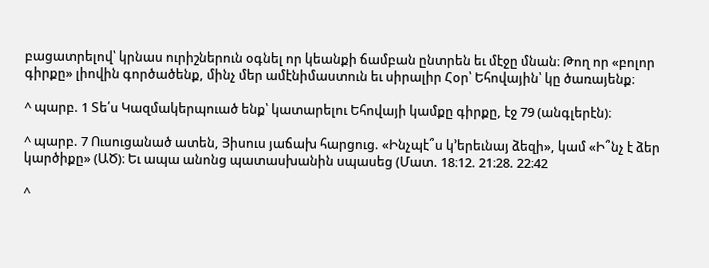բացատրելով՝ կրնաս ուրիշներուն օգնել որ կեանքի ճամբան ընտրեն եւ մէջը մնան։ Թող որ «բոլոր գիրքը» լիովին գործածենք, մինչ մեր ամէնիմաստուն եւ սիրալիր Հօր՝ Եհովային՝ կը ծառայենք։

^ պարբ. 1 Տե՛ս Կազմակերպուած ենք՝ կատարելու Եհովայի կամքը գիրքը, էջ 79 (անգլերէն)։

^ պարբ. 7 Ուսուցանած ատեն, Յիսուս յաճախ հարցուց. «Ինչպէ՞ս կ’երեւնայ ձեզի», կամ «Ի՞նչ է ձեր կարծիքը» (ԱԾ)։ Եւ ապա անոնց պատասխանին սպասեց (Մատ. 18։12. 21։28. 22։42

^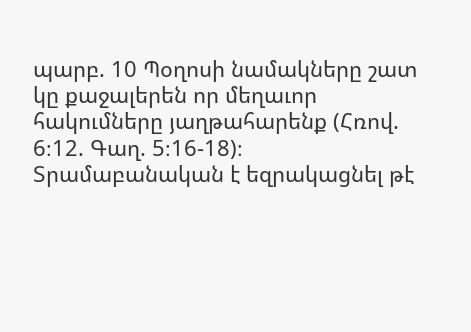պարբ. 10 Պօղոսի նամակները շատ կը քաջալերեն որ մեղաւոր հակումները յաղթահարենք (Հռով. 6։12. Գաղ. 5։16-18)։ Տրամաբանական է եզրակացնել թէ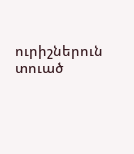ուրիշներուն տուած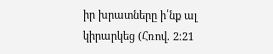իր խրատները ի՛նք ալ կիրարկեց (Հռով. 2։21